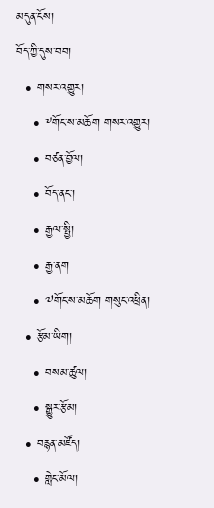མདུན་ངོས།
བོད་ཀྱི་དུས་བབ།
  • གསར་འགྱུར།
    • ༸གོང་ས་མཆོག གསར་འགྱུར།
    • བཙན་བྱོལ།
    • བོད་ནང་།
    • རྒྱལ་སྤྱི།
    • རྒྱ་ནག
    • ༧གོང་ས་མཆོག གསུང་འཕྲིན།
  • རྩོམ་ཡིག།
    • བསམ་ཚུལ།
    • སྒྱུར་རྩོམ།
  • བརྙན་མཛོད།
    • གླེང་མོལ།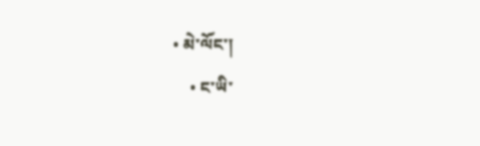• མེ་ལོང་།
    • ང་ཡི་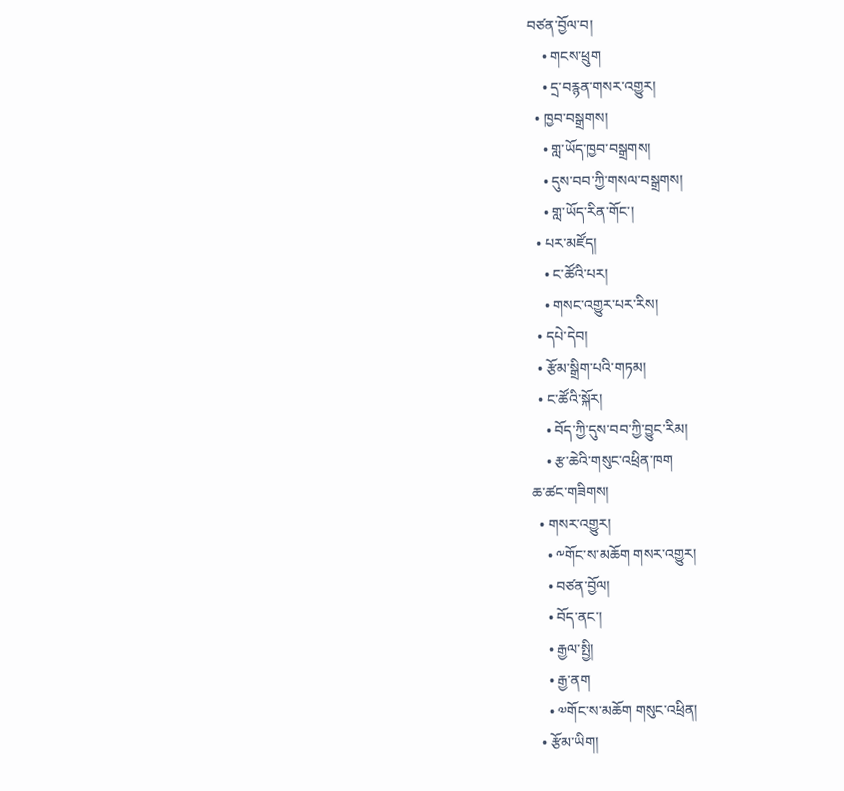བཙན་བྱོལ་བ།
    • གངས་ཕྲུག
    • དྲ་བརྙན་གསར་འགྱུར།
  • ཁྱབ་བསྒྲགས།
    • གླ་ཡོད་ཁྱབ་བསྒྲགས།
    • དུས་བབ་ཀྱི་གསལ་བསྒྲགས།
    • གླ་ཡོད་རིན་གོང་།
  • པར་མཛོད།
    • ང་ཚོའི་པར།
    • གསང་འགྱུར་པར་རིས།
  • དཔེ་དེབ།
  • རྩོམ་སྒྲིག་པའི་གཏམ།
  • ང་ཚོའི་སྐོར།
    • བོད་ཀྱི་དུས་བབ་ཀྱི་བྱུང་རིམ།
    • རྩ་ཆེའི་གསུང་འཕྲིན་ཁག
ཆ་ཚང་གཟིགས།
  • གསར་འགྱུར།
    • ༸གོང་ས་མཆོག གསར་འགྱུར།
    • བཙན་བྱོལ།
    • བོད་ནང་།
    • རྒྱལ་སྤྱི།
    • རྒྱ་ནག
    • ༧གོང་ས་མཆོག གསུང་འཕྲིན།
  • རྩོམ་ཡིག།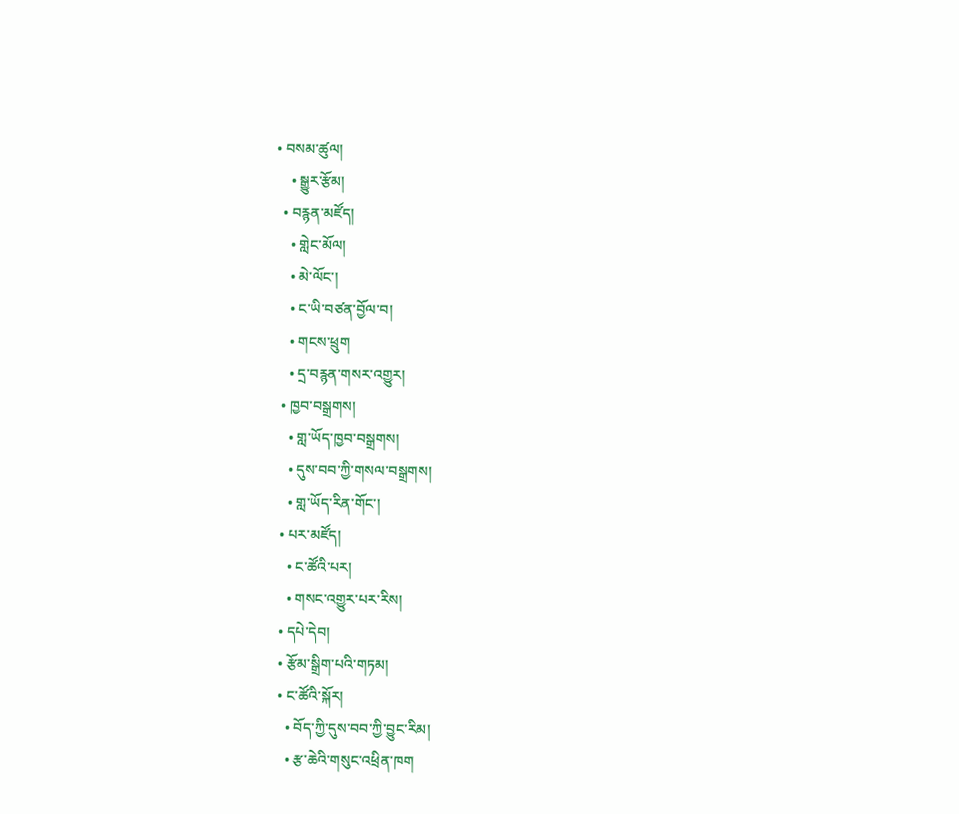• བསམ་ཚུལ།
    • སྒྱུར་རྩོམ།
  • བརྙན་མཛོད།
    • གླེང་མོལ།
    • མེ་ལོང་།
    • ང་ཡི་བཙན་བྱོལ་བ།
    • གངས་ཕྲུག
    • དྲ་བརྙན་གསར་འགྱུར།
  • ཁྱབ་བསྒྲགས།
    • གླ་ཡོད་ཁྱབ་བསྒྲགས།
    • དུས་བབ་ཀྱི་གསལ་བསྒྲགས།
    • གླ་ཡོད་རིན་གོང་།
  • པར་མཛོད།
    • ང་ཚོའི་པར།
    • གསང་འགྱུར་པར་རིས།
  • དཔེ་དེབ།
  • རྩོམ་སྒྲིག་པའི་གཏམ།
  • ང་ཚོའི་སྐོར།
    • བོད་ཀྱི་དུས་བབ་ཀྱི་བྱུང་རིམ།
    • རྩ་ཆེའི་གསུང་འཕྲིན་ཁག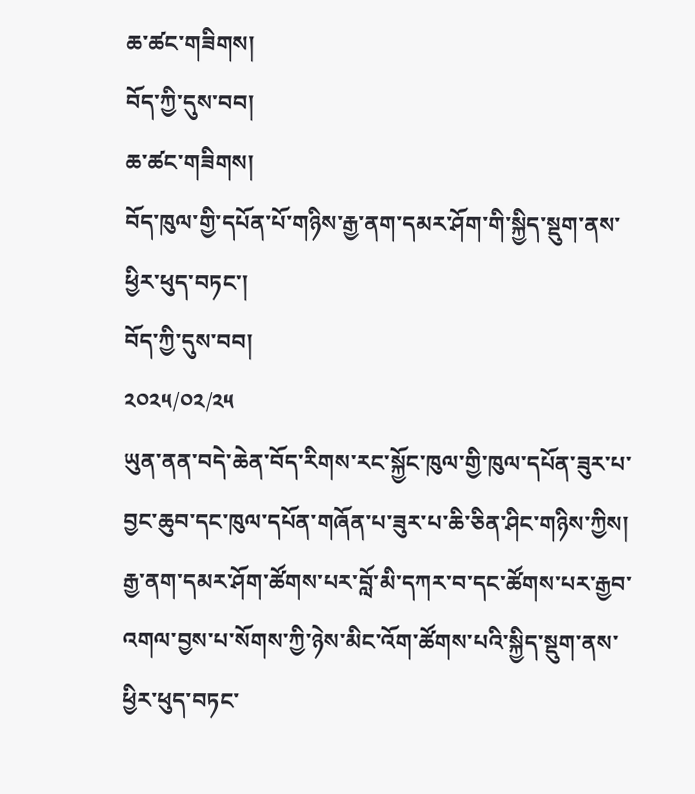ཆ་ཚང་གཟིགས།
བོད་ཀྱི་དུས་བབ།
ཆ་ཚང་གཟིགས།
བོད་ཁུལ་གྱི་དཔོན་པོ་གཉིས་རྒྱ་ནག་དམར་ཤོག་གི་སྐྱིད་སྡུག་ནས་ཕྱིར་ཕུད་བཏང་།
བོད་ཀྱི་དུས་བབ།
༢༠༢༥/༠༢/༢༥
ཡུན་ནན་བདེ་ཆེན་བོད་རིགས་རང་སྐྱོང་ཁུལ་གྱི་ཁུལ་དཔོན་ཟུར་པ་བྱང་ཆུབ་དང་ཁུལ་དཔོན་གཞོན་པ་ཟུར་པ་ཆི་ཅིན་ཤིང་གཉིས་ཀྱིས། རྒྱ་ནག་དམར་ཤོག་ཚོགས་པར་བློ་མི་དཀར་བ་དང་ཚོགས་པར་རྒྱབ་འགལ་བྱས་པ་སོགས་ཀྱི་ཉེས་མིང་འོག་ཚོགས་པའི་སྐྱིད་སྡུག་ནས་ཕྱིར་ཕུད་བཏང་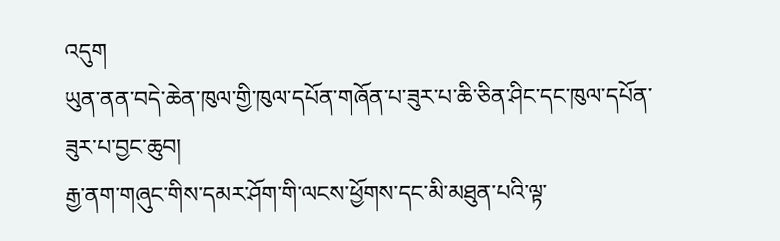འདུག
ཡུན་ནན་བདེ་ཆེན་ཁུལ་གྱི་ཁུལ་དཔོན་གཞོན་པ་ཟུར་པ་ཆི་ཅིན་ཤིང་དང་ཁུལ་དཔོན་ཟུར་པ་བྱང་ཆུབ།
རྒྱ་ནག་གཞུང་གིས་དམར་ཤོག་གི་ལངས་ཕྱོགས་དང་མི་མཐུན་པའི་ལྟ་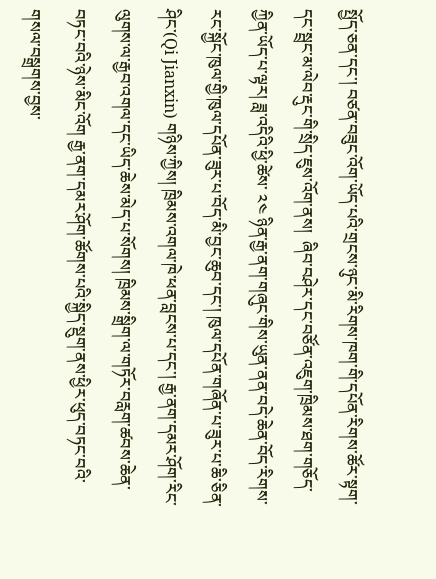སྤྱོད་ཅན་དང་། བཙན་བཟུང་འོག་ཡོད་པའི་གྲངས་ཉུང་མི་རིགས་ཁག་གི་དཔོན་རིགས་ཚོར་སྟག་དང་སྦྲང་མ་ལེབ་རྡུང་གི་སྲིད་ཇུས་འོག་ནས།  ཞིབ་བཤེར་དང་བཙོན་འཇུག་ཁྲིམས་ཐག་གཅོད་ཀྱིན་ཡོད་པ་ལྟར། ཟླ་འདིའི་ཕྱི་ཚེས་ ༢༤ ཉིན་རྒྱ་ནག་གཞུང་གིས་ཡུན་ནན་བདེ་ཆེན་བོད་རིགས་རང་སྐྱོང་ཁུལ་གྱི་ཁུལ་དཔོན་ཟུར་པ་བོད་མི་བྱང་ཆུབ་དང་། ཁུལ་དཔོན་གཞོན་པ་ཟུར་པ་ཆི་ཅིན་ཤིང་(Qi Jianxin) གཉིས་ཀྱིས། ཁྲིམས་འགལ་ཁེ་ཕན་བླངས་པ་དང་། རྒྱ་ནག་དམར་ཤོག་རིང་ལུགས་ལ་རྒྱབ་འགལ་དང་ཡིད་ཆེས་མེད་པ་སོགས། ཁྲིམས་སྒྲིག་ལ་གཏོར་བརླག་ཚབས་ཆེན་བཏང་བའི་ཉེས་མིང་འོག རྒྱ་ནག་དམར་ཤོག་ཚོགས་པའི་སྐྱིད་སྡུག་ནས་ཕྱིར་ཕུད་བཏང་བའི་གསལ་བསྒྲགས་བྱས་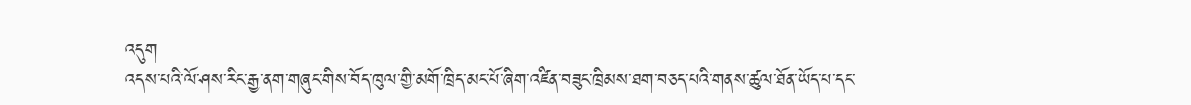འདུག
འདས་པའི་ལོ་ཤས་རིང་རྒྱ་ནག་གཞུང་གིས་བོད་ཁུལ་གྱི་མགོ་ཁྲིད་མང་པོ་ཞིག་འཛིན་བཟུང་ཁྲིམས་ཐག་བཅད་པའི་གནས་ཚུལ་ཐོན་ཡོད་པ་དང་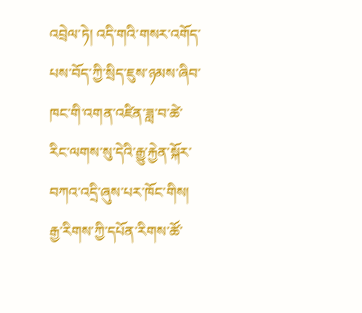འབྲེལ་ཏེ། འདི་གའི་གསར་འགོད་པས་བོད་ཀྱི་སྲིད་ཇུས་ཉམས་ཞིབ་ཁང་གི་འགན་འཛིན་ཟླ་བ་ཚེ་རིང་ལགས་སུ་དེའི་རྒྱུ་རྐྱེན་སྐོར་བཀའ་འདྲི་ཞུས་པར་ཁོང་གིས། རྒྱ་རིགས་ཀྱི་དཔོན་རིགས་ཚོ་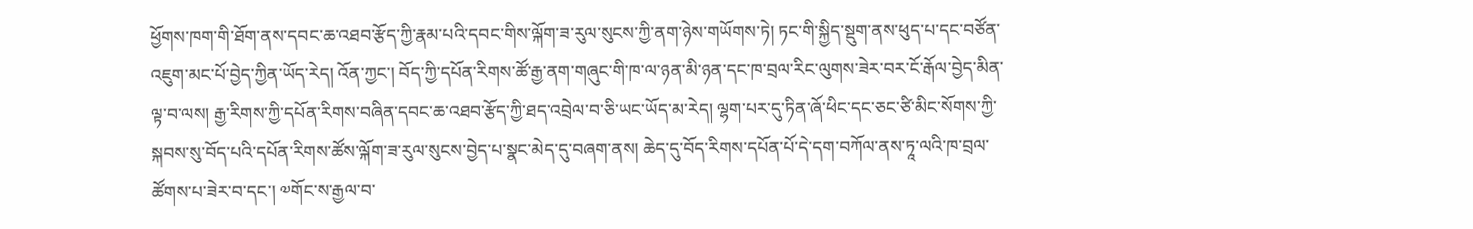ཕྱོགས་ཁག་གི་ཐོག་ནས་དབང་ཆ་འཐབ་རྩོད་ཀྱི་རྣམ་པའི་དབང་གིས་ལྐོག་ཟ་རུལ་སུངས་ཀྱི་ནག་ཉེས་གཡོགས་ཏེ། ཏང་གི་སྐྱིད་སྡུག་ནས་ཕུད་པ་དང་བཙོན་འཇུག་མང་པོ་བྱེད་ཀྱིན་ཡོད་རེད། འོན་ཀྱང་། བོད་ཀྱི་དཔོན་རིགས་ཚོ་རྒྱ་ནག་གཞུང་གི་ཁ་ལ་ཉན་མི་ཉན་དང་ཁ་བྲལ་རིང་ལུགས་ཟེར་བར་ངོ་རྒོལ་བྱེད་མིན་ལྟ་བ་ལས། རྒྱ་རིགས་ཀྱི་དཔོན་རིགས་བཞིན་དབང་ཆ་འཐབ་རྩོད་ཀྱི་ཐད་འབྲེལ་བ་ཅི་ཡང་ཡོད་མ་རེད། ལྷག་པར་དུ་ཏིན་ཞོ་ཕིང་དང་ཅང་ཙི་མིང་སོགས་ཀྱི་སྐབས་སུ་བོད་པའི་དཔོན་རིགས་ཚོས་ལྐོག་ཟ་རུལ་སུངས་བྱེད་པ་སྣང་མེད་དུ་བཞག་ནས། ཆེད་དུ་བོད་རིགས་དཔོན་པོ་དེ་དག་བཀོལ་ནས་ཏཱ་ལའི་ཁ་བྲལ་ཚོགས་པ་ཟེར་བ་དང་། ༧གོང་ས་རྒྱལ་བ་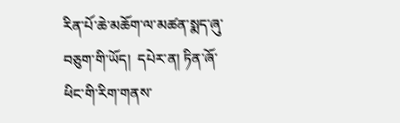རིན་པོ་ཆེ་མཆོག་ལ་མཚན་སྨད་ཞུ་བཅུག་གི་ཡོད།  དཔེར་ན། ཏིན་ཞོ་ཕིང་གི་རིག་གནས་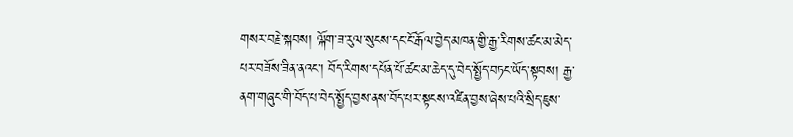གསར་བརྗེ་སྐབས། ལྐོག་ཟ་རུལ་སུངས་དང་ངོ་རྒོལ་བྱེད་མཁན་གྱི་རྒྱ་རིགས་ཚང་མ་མེད་པར་བཟོས་ཟིན་ནའང་། བོད་རིགས་དཔོན་པོ་ཚང་མ་ཆེད་དུ་བེད་སྤྱོད་བཏང་ཡོད་སྟབས། རྒྱ་ནག་གཞུང་གི་བོད་པ་བེད་སྤྱོད་བྱས་ནས་བོད་པར་སྟངས་འཛིན་བྱས་ཞེས་པའི་སྲིད་ཇུས་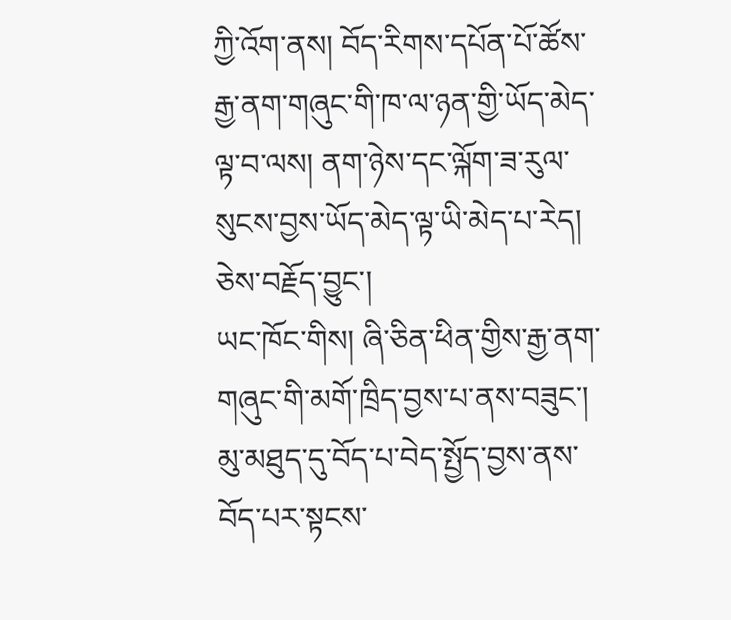ཀྱི་འོག་ནས། བོད་རིགས་དཔོན་པོ་ཚོས་རྒྱ་ནག་གཞུང་གི་ཁ་ལ་ཉན་གྱི་ཡོད་མེད་ལྟ་བ་ལས། ནག་ཉེས་དང་ལྐོག་ཟ་རུལ་སུངས་བྱས་ཡོད་མེད་ལྟ་ཡི་མེད་པ་རེད། ཅེས་བརྗོད་བྱུང་།
ཡང་ཁོང་གིས། ཞི་ཅིན་ཕིན་གྱིས་རྒྱ་ནག་གཞུང་གི་མགོ་ཁྲིད་བྱས་པ་ནས་བཟུང་། མུ་མཐུད་དུ་བོད་པ་བེད་སྤྱོད་བྱས་ནས་བོད་པར་སྟངས་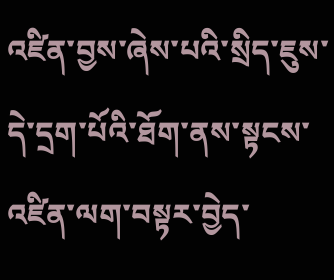འཛིན་བྱས་ཞེས་པའི་སྲིད་ཇུས་དེ་དྲག་པོའི་ཐོག་ནས་སྟངས་འཛིན་ལག་བསྟར་བྱེད་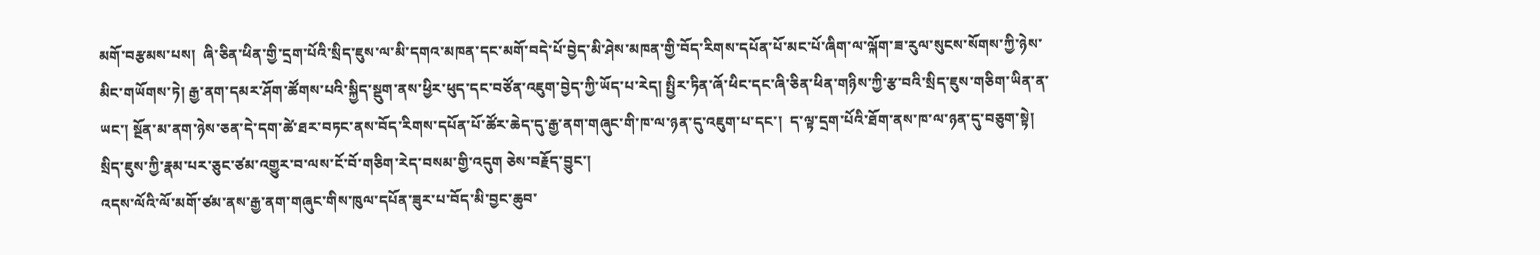མགོ་བརྩམས་པས།  ཞི་ཅིན་ཕིན་གྱི་དྲག་པོའི་སྲིད་ཇུས་ལ་མི་དགའ་མཁན་དང་མགོ་བདེ་པོ་བྱེད་མི་ཤེས་མཁན་གྱི་བོད་རིགས་དཔོན་པོ་མང་པོ་ཞིག་ལ་ལྐོག་ཟ་རུལ་སུངས་སོགས་ཀྱི་ཉེས་མིང་གཡོགས་ཏེ། རྒྱ་ནག་དམར་ཤོག་ཚོགས་པའི་སྐྱིད་སྡུག་ནས་ཕྱིར་ཕུད་དང་བཙོན་འཇུག་བྱེད་ཀྱི་ཡོད་པ་རེད། སྤྱིར་ཏིན་ཞོ་ཕིང་དང་ཞི་ཅིན་ཕིན་གཉིས་ཀྱི་རྩ་བའི་སྲིད་ཇུས་གཅིག་ཡིན་ན་ཡང་། སྔོན་མ་ནག་ཉེས་ཅན་དེ་དག་ཚེ་ཐར་བཏང་ནས་བོད་རིགས་དཔོན་པོ་ཚོར་ཆེད་དུ་རྒྱ་ནག་གཞུང་གི་ཁ་ལ་ཉན་དུ་འཇུག་པ་དང་།  ད་ལྟ་དྲག་པོའི་ཐོག་ནས་ཁ་ལ་ཉན་དུ་བཅུག་སྟེ། སྲིད་ཇུས་ཀྱི་རྣམ་པར་ཅུང་ཙམ་འགྱུར་བ་ལས་ངོ་བོ་གཅིག་རེད་བསམ་གྱི་འདུག ཅེས་བརྗོད་བྱུང་།
འདས་ལོའི་ལོ་མགོ་ཙམ་ནས་རྒྱ་ནག་གཞུང་གིས་ཁུལ་དཔོན་ཟུར་པ་བོད་མི་བྱང་ཆུབ་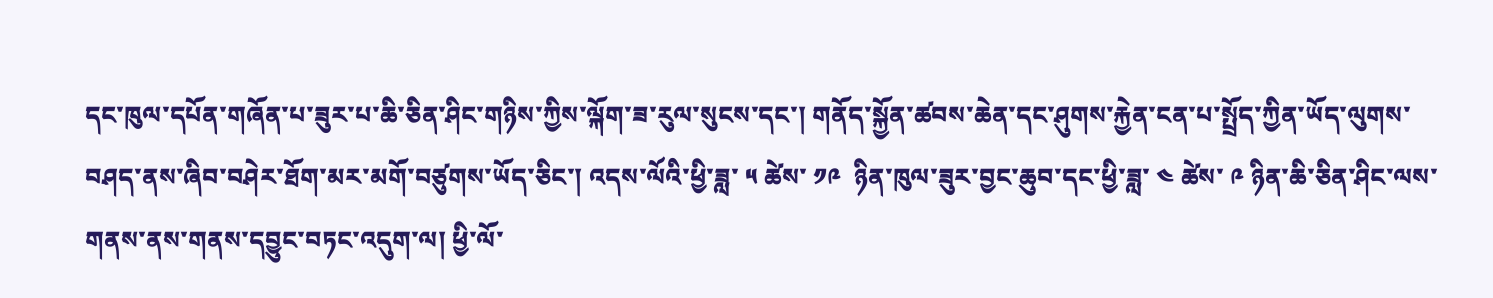དང་ཁུལ་དཔོན་གཞོན་པ་ཟུར་པ་ཆི་ཅིན་ཤིང་གཉིས་ཀྱིས་ལྐོག་ཟ་རུལ་སུངས་དང་། གནོད་སྐྱོན་ཚབས་ཆེན་དང་ཤུགས་རྐྱེན་ངན་པ་སྤྲོད་ཀྱིན་ཡོད་ལུགས་བཤད་ནས་ཞིབ་བཤེར་ཐོག་མར་མགོ་བཙུགས་ཡོད་ཅིང་། འདས་ལོའི་ཕྱི་ཟླ་ ༥ ཚེས་ ༡༩  ཉིན་ཁུལ་ཟུར་བྱང་ཆུབ་དང་ཕྱི་ཟླ་ ༤ ཚེས་ ༩ ཉིན་ཆི་ཅིན་ཤིང་ལས་གནས་ནས་གནས་དབྱུང་བཏང་འདུག་ལ། ཕྱི་ལོ་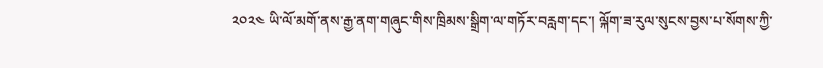༢༠༢༤ ཡི་ལོ་མགོ་ནས་རྒྱ་ནག་གཞུང་གིས་ཁྲིམས་སྒྲིག་ལ་གཏོར་བརླག་དང་། ལྐོག་ཟ་རུལ་སུངས་བྱས་པ་སོགས་ཀྱི་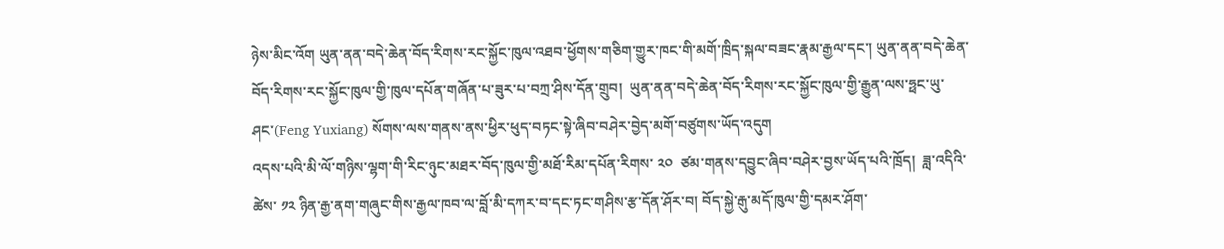ཉེས་མིང་འོག ཡུན་ནན་བདེ་ཆེན་བོད་རིགས་རང་སྐྱོང་ཁུལ་འཐབ་ཕྱོགས་གཅིག་གྱུར་ཁང་གི་མགོ་ཁྲིད་སྐལ་བཟང་རྣམ་རྒྱལ་དང་། ཡུན་ནན་བདེ་ཆེན་བོད་རིགས་རང་སྐྱོང་ཁུལ་གྱི་ཁུལ་དཔོན་གཞོན་པ་ཟུར་པ་བཀྲ་ཤིས་དོན་གྲུབ།  ཡུན་ནན་བདེ་ཆེན་བོད་རིགས་རང་སྐྱོང་ཁུལ་གྱི་རྒྱུན་ལས་ཧྥང་ཡུ་ཤང་(Feng Yuxiang) སོགས་ལས་གནས་ནས་ཕྱིར་ཕུད་བཏང་སྟེ་ཞིབ་བཤེར་བྱེད་མགོ་བཙུགས་ཡོད་འདུག
འདས་པའི་མི་ལོ་གཉིས་ལྷག་གི་རིང་ཉུང་མཐར་བོད་ཁུལ་གྱི་མཐོ་རིམ་དཔོན་རིགས་ ༢༠  ཙམ་གནས་དབྱུང་ཞིབ་བཤེར་བྱས་ཡོད་པའི་ཁྲོད།  ཟླ་འདིའི་ཚེས་ ༡༢ ཉིན་རྒྱ་ནག་གཞུང་གིས་རྒྱལ་ཁབ་ལ་བློ་མི་དཀར་བ་དང་ཏང་གཤིས་རྩ་དོན་ཤོར་བ། བོད་སྐྱེ་རྒུ་མདོ་ཁུལ་གྱི་དམར་ཤོག་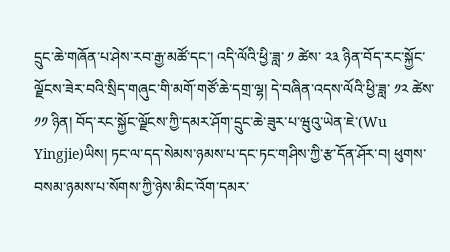དྲུང་ཆེ་གཞོན་པ་ཤེས་རབ་རྒྱ་མཚོ་དང་། འདི་ལོའི་ཕྱི་ཟླ་ ༡ ཚེས་ ༢༣ ཉིན་བོད་རང་སྐྱོང་ལྗོངས་ཟེར་བའི་སྲིད་གཞུང་གི་མགོ་གཙོ་ཆེ་དགྲ་ལྷ། དེ་བཞིན་འདས་ལོའི་ཕྱི་ཟླ་ ༡༢ ཚེས་ ༡༡ ཉིན། བོད་རང་སྐྱོང་ལྗོངས་ཀྱི་དམར་ཤོག་དྲུང་ཆེ་ཟུར་པ་ཝུའུ་ཡེན་ཇེ་(Wu Yingjie)ཡིས། ཏང་ལ་དད་སེམས་ཉམས་པ་དང་ཏང་གཤིས་ཀྱི་རྩ་དོན་ཤོར་བ། ཕུགས་བསམ་ཉམས་པ་སོགས་ཀྱི་ཉེས་མིང་འོག་དམར་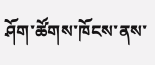ཤོག་ཚོགས་ཁོངས་ནས་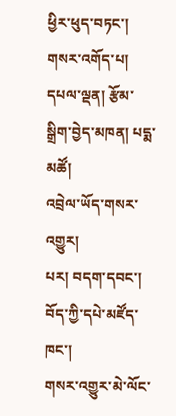ཕྱིར་ཕུད་བཏང་།
གསར་འགོད་པ། དཔལ་ལྡན། རྩོམ་སྒྲིག་བྱེད་མཁན། པདྨ་མཚོ།
འབྲེལ་ཡོད་གསར་འགྱུར།
པར། བདག་དབང་། བོད་ཀྱི་དཔེ་མཛོད་ཁང་།
གསར་འགྱུར་མེ་ལོང་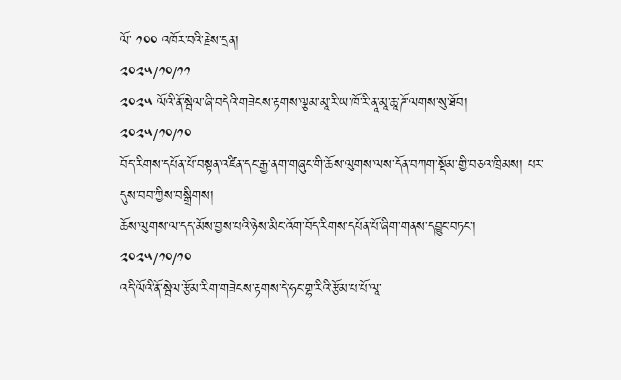ལོ་ ༡༠༠ འཁོར་བའི་རྗེས་དྲན།
༢༠༢༥/༡༠/༡༡
༢༠༢༥ ལོའི་ནོ་སྦེལ་ཞི་བདེའི་གཟེངས་རྟགས་ལྕམ་མཱ་རི་ཡ་ཁོ་རི་ནཱ་མཱ་ཆཱ་ཌོ་ལགས་སུ་ཐོབ།
༢༠༢༥/༡༠/༡༠
བོད་རིགས་དཔོན་པོ་བསྟན་འཛིན་དང་རྒྱ་ནག་གཞུང་གི་ཆོས་ལུགས་ལས་དོན་བཀག་སྡོམ་གྱི་བཅའ་ཁྲིམས། པར་དུས་བབ་ཀྱིས་བསྒྲིགས།
ཆོས་ལུགས་ལ་དད་མོས་བྱས་པའི་ཉེས་མིང་འོག་བོད་རིགས་དཔོན་པོ་ཞིག་གནས་དབྱུང་བཏང་།
༢༠༢༥/༡༠/༡༠
འདི་ལོའི་ནོ་སྦེལ་རྩོམ་རིག་གཟེངས་རྟགས་དེ་ཧང་གྷ་རིའི་རྩོམ་པ་པོ་ལཱ་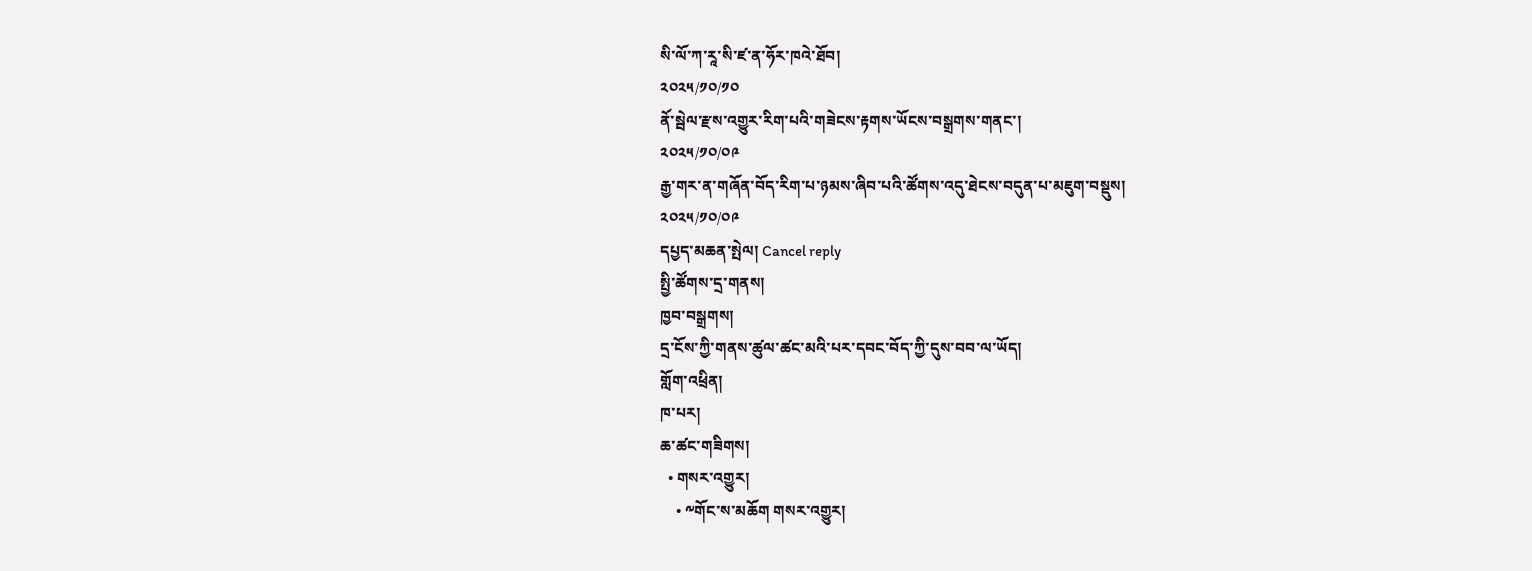སི་ལོ་ཀ་རཱ་སི་ཛ་ན་ཧོར་ཁའེ་ཐོབ།
༢༠༢༥/༡༠/༡༠
ནོ་སྦེལ་རྫས་འགྱུར་རིག་པའི་གཟེངས་རྟགས་ཡོངས་བསྒྲགས་གནང་།
༢༠༢༥/༡༠/༠༩
རྒྱ་གར་ན་གཞོན་བོད་རིག་པ་ཉམས་ཞིབ་པའི་ཚོགས་འདུ་ཐེངས་བདུན་པ་མཇུག་བསྡུས།
༢༠༢༥/༡༠/༠༩
དཔྱད་མཆན་སྤེལ། Cancel reply
སྤྱི་ཚོགས་དྲ་གནས།
ཁྱབ་བསྒྲགས།
དྲ་ངོས་ཀྱི་གནས་ཚུལ་ཚང་མའི་པར་དབང་བོད་ཀྱི་དུས་བབ་ལ་ཡོད།
གློག་འཕྲིན།
ཁ་པར།
ཆ་ཚང་གཟིགས།
  • གསར་འགྱུར།
    • ༸གོང་ས་མཆོག གསར་འགྱུར།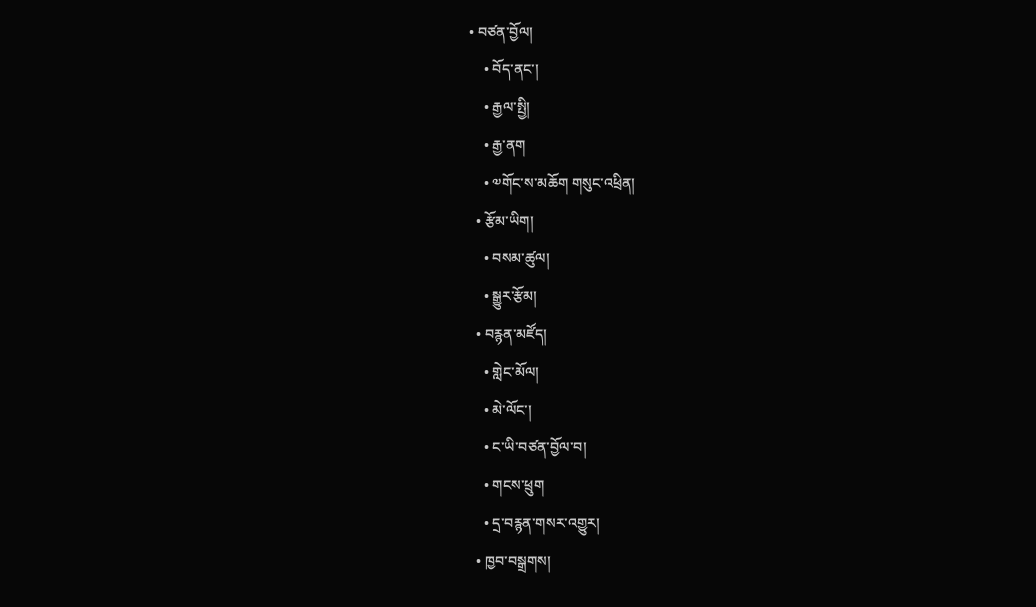• བཙན་བྱོལ།
    • བོད་ནང་།
    • རྒྱལ་སྤྱི།
    • རྒྱ་ནག
    • ༧གོང་ས་མཆོག གསུང་འཕྲིན།
  • རྩོམ་ཡིག།
    • བསམ་ཚུལ།
    • སྒྱུར་རྩོམ།
  • བརྙན་མཛོད།
    • གླེང་མོལ།
    • མེ་ལོང་།
    • ང་ཡི་བཙན་བྱོལ་བ།
    • གངས་ཕྲུག
    • དྲ་བརྙན་གསར་འགྱུར།
  • ཁྱབ་བསྒྲགས།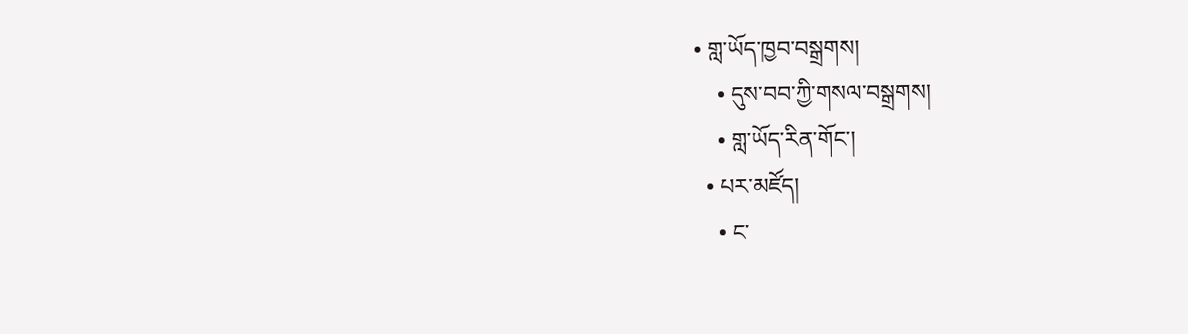• གླ་ཡོད་ཁྱབ་བསྒྲགས།
    • དུས་བབ་ཀྱི་གསལ་བསྒྲགས།
    • གླ་ཡོད་རིན་གོང་།
  • པར་མཛོད།
    • ང་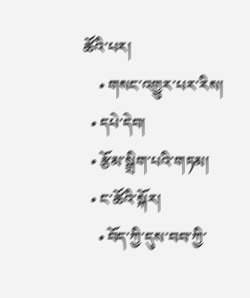ཚོའི་པར།
    • གསང་འགྱུར་པར་རིས།
  • དཔེ་དེབ།
  • རྩོམ་སྒྲིག་པའི་གཏམ།
  • ང་ཚོའི་སྐོར།
    • བོད་ཀྱི་དུས་བབ་ཀྱི་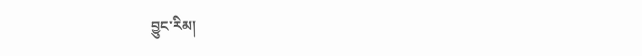བྱུང་རིམ།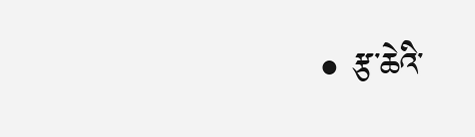• རྩ་ཆེའི་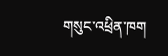གསུང་འཕྲིན་ཁག